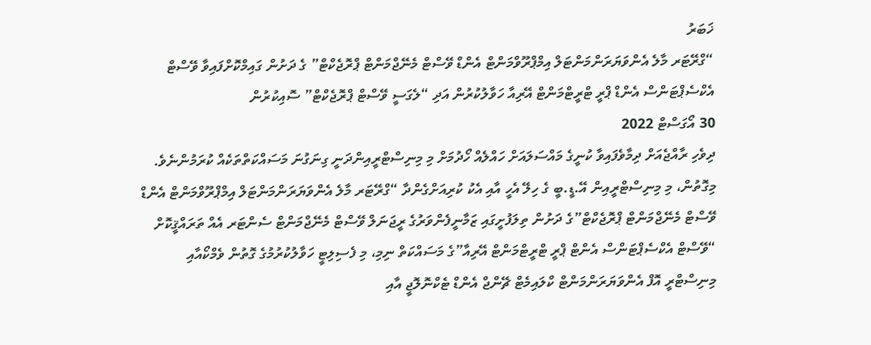ޚަބަރު
“ގްރޭޓަރ މާލެ އެންވަޔަރަންމަންޓަލް އިމްޕްރޫވްމަންޓް އެންޑް ވޭސްޓް މެނޭޖްމަންޓް ޕްރޮޖެކްޓް” ގެ ދަށުން ގައިމްކޮށްފައިވާ ވޭސްޓް އެކްސެޕްޓަންސް އެންޑް ޕްރީ ޓްރީޓްމަންޓް އޭރިއާ ހަވާލުކުރުން އަދި “ލެގަސީ ވޭސްޓް ޕްރޮޖެކްޓް” ސޮއިކުރުން
30 އޯގަސްޓް 2022
ދިވެހި ރާއްޖެއަށް ދިމާވެފައިވާ ކުނީގެ މައްސަލައަށް ހައްލެއް ހޯދުމަށް މި މިނިސްޓްރީއިންދަނީ ގިނަގުނަ މަސައްކަތްތަކެއް ކުރަމުންނެވެ. މިގޮތުން، މި މިނިސްޓްރީއިން އޭ.ޑީ.ބީ ގެ ހިލޭ އެހީ އާއި އެކު ކުރިއަށްގެންދާ “ގްރޭޓަރ މާލެ އެންވަޔަރަންމަންޓަލް އިމްޕްރޫވްމަންޓް އެންޑް ވޭސްޓް މެނޭޖްމަންޓް ޕްރޮޖެކްޓް”ގެ ދަށުން ތިލަފުށީގައި ޒަމާނީފެންވަރުގެ ރީޖަނަލް ވޭސްޓް މެނޭޖްމަންޓް ސެންޓަރ އެއް ތަރައްޤީކޮށް “ވޭސްޓް އެކްސެޕްޓަންސް އެންޓް ޕްރީ ޓްރީޓްމަންޓް އޭރިއާ”ގެ މަސައްކަތް ނިމި، މި ފެސިލިޓީ ހަވާލުކުރުމުގެ ގޮތުން ވެމްކޯއާއި މިނިސްޓްރީ އޮފް އެންވަޔަރަންމަންޓް ކްލައިމެޓް ޗޭންޖް އެންޑް ޓެކްނޮލޮޖީ އާއި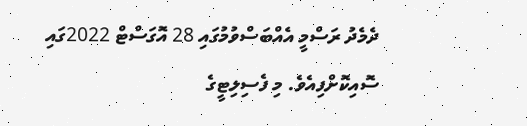ދެމެދު ރަސްމީ އެއްބަސްވުމުގައި 28 އޮގަސްޓް 2022ގައި ސޮއިކޮށްފިއެވެ. މި ފެސިލިޓީގެ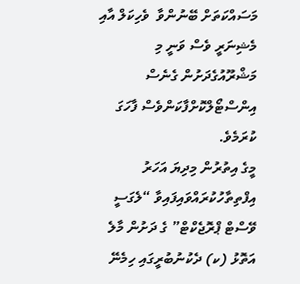މަސައްކަތަށް ބޭނުންވާ  ވެހިކަލް އާއި  މެޝިނަރީ ވެސް ވަނީ މި މަޝްރޫއުގެދަށުން ގެނެސް އިންސްޓޯލްކޮށްފާކަންވެސް ފާހަގަ ކުރަމެވެ.
މީގެ އިތުރުން މިދިޔަ އަހަރު އިފްތިތާހުކުރައްވައިފައިވާ “ލެގަސީ ވޭސްޓް ޕްރޮޖެކްޓް” ގެ ދަށުން މާލެ އަތޮޅު (ކ) ދެކުނުބުރީގައި ހިމެނޭ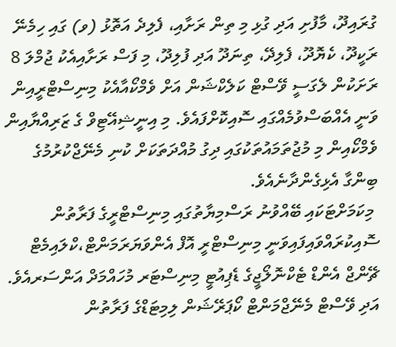ގުރައިދޫ، މާފުށި އަދި ގުޅި މި ތިން ރަށާއި، ފެލިދެ އަތޮޅު (ވ) ގައި ހިމެނޭ ރަކީދޫ، ކެޔޮދޫ، ފެލިދޭ، ތިނަދޫ އަދި ފުލިދޫ، މި ފަސް ރަށާއިއެކު ޖުމްލަ 8  ރަށަކުން ލެގަސީ ވޭސްޓް ކަލެކްޝަން އަށް ވެމްކޯއާއެކު މިނިސްޓްރީއިން ވަނީ އެއްބަސްވުމެއްގައި ސޮއިކޮށްފައެވެ. މި އިނީޝިއޭޓިވް ގެ ޒަރިއްޔާއިން ވެމްކޯއިން މި މުޖުތަމައުތަކުގައި ދިގު މުއްދަތަކަށް ކުނި މެނޭޖްކުރުމުގެ ބިންގާ އެޅިގެންދާނެއެވެ.
 މިކަމަށްޓަކައި ބޭއްވުނު ރަސްމިޔާތުގައި މިނިސްޓްރީގެ ފަރާތުން ސޮއިކުރައްވައިފައިވަނީ މިނިސްޓްރީ އޮފް އެންވަޔަރަމަންޓް،ކްލައިމެޓް ޗޭންޖް އެންޑް ޓެކްނޮލޯޖީގެ ޑެޕިއުޓީ މިނިސްޓަރ މުހައްމަދް އަންސަރއެވެ. އަދި ވޭސްޓް މެނޭޖްމަންޓް ކޯޕަރޭޝަން ލިމިޓަޑްގެ ފަރާތުން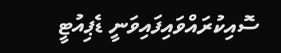ސޮއިކުރައްވައިފައިވަނީ ޑެޕިއުޓީ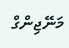މަނޭޖިންގް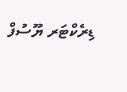ޑިރެކްޓަރ ޔޫސުފް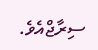ސިރާޖްއެވެ.